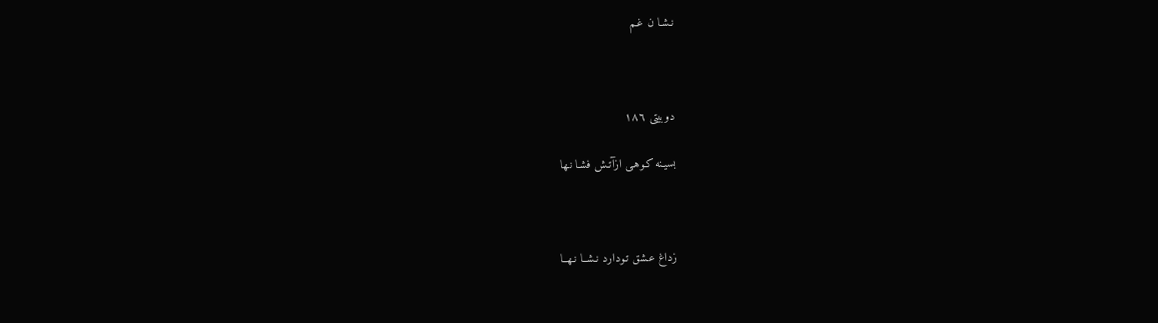نـشـا ن غـم



دوبیتی ١٨٦

بسیـنه کـوهـی ازآتـش فشـا نـها



زداغ عـشق تـودارد نـشــا نـهــا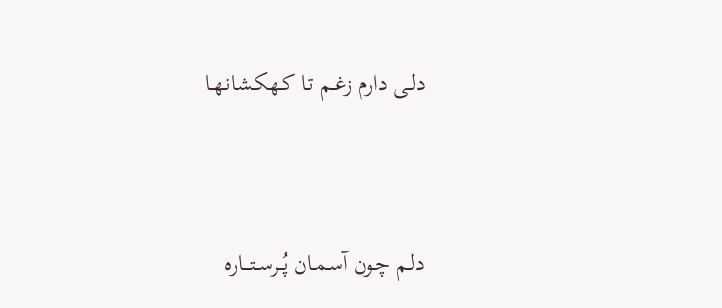دلـی دارم زغــم تـا کـهکـشانـهـا



دلـم چـون آسـمـان پُــرســتـــاره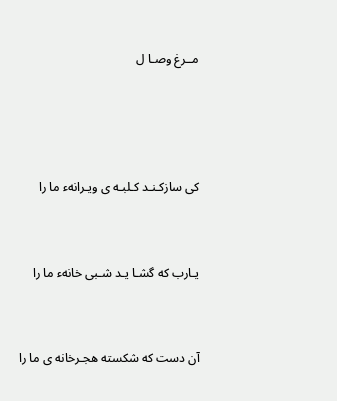مــرغ وصـا ل





کی سازکـنـد کـلبـه ی ویـرانهء ما را



یـارب که گشـا یـد شـبی خانهء ما را



آن دست که شکسته هجـرخانه ی ما را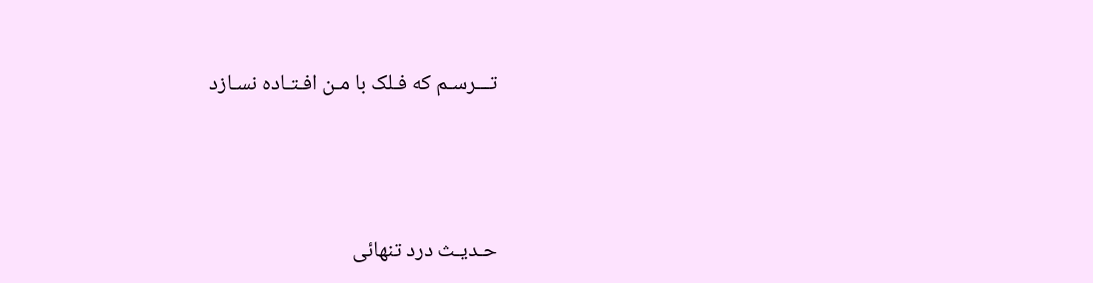تـــرسـم که فـلک با مـن افـتـاده نسـازد



حـدیـث درد تنهائی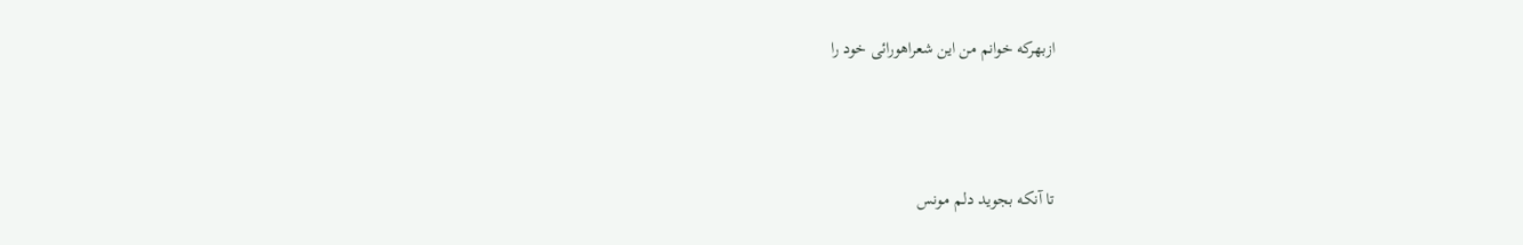ازبهرکه خوانم من این شعراهورائی خود را



تا آنکه بجوید دلم مـونس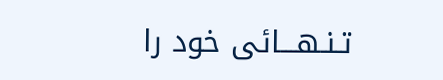تـنـهـــائی خود را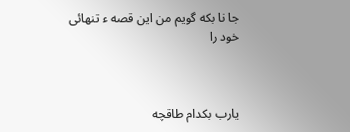جا نا بکه گویم من این قصه ء تنهائی خود را



یارب بکدام طاقچه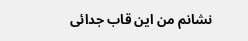نشانم من این قاب جدائی